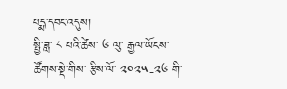པདྨ་དབང་འདུས།
སྤྱི་ཟླ་ ༨ པའི་ཚེས་ ༦ ལུ་ རྒྱལ་ཡོངས་ཚོགས་སྡེ་གིས་ རྩིས་ལོ་ ༢༠༢༥-༢༦ གི་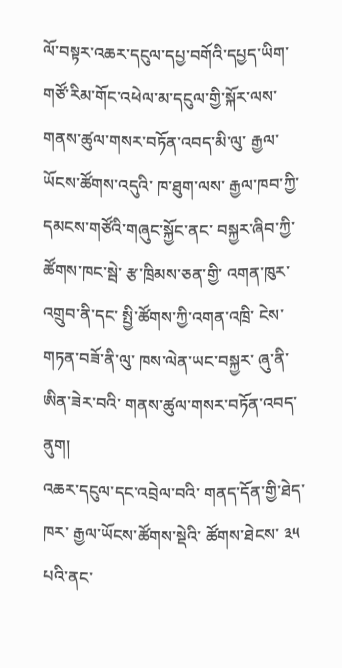ལོ་བསྟར་འཆར་དངུལ་དཔྱ་བགོའི་དཔྱད་ཡིག་ གཙོ་རིམ་གོང་འཕེལ་མ་དངུལ་གྱི་སྐོར་ལས་ གནས་ཚུལ་གསར་བཏོན་འབད་མི་ལུ་ རྒྱལ་ཡོངས་ཚོགས་འདུའི་ ཁ་ཐུག་ལས་ རྒྱལ་ཁབ་ཀྱི་ དམངས་གཙོའི་གཞུང་སྐྱོང་ནང་ བསྐྱར་ཞིབ་ཀྱི་ ཚོགས་ཁང་སྦེ་ རྩ་ཁྲིམས་ཅན་གྱི་ འགན་ཁུར་འགྲུབ་ནི་དང་ སྤྱི་ཚོགས་ཀྱི་འགན་འཁྲི་ ངེས་གཏན་བཟོ་ནི་ལུ་ ཁས་ལེན་ཡང་བསྐྱར་ ཞུ་ནི་ཨིན་ཟེར་བའི་ གནས་ཚུལ་གསར་བཏོན་འབད་ནུག།
འཆར་དངུལ་དང་འབྲེལ་བའི་ གནད་དོན་གྱི་ཐེད་ཁར་ རྒྱལ་ཡོངས་ཚོགས་སྡེའི་ ཚོགས་ཐེངས་ ༣༥ པའི་ནང་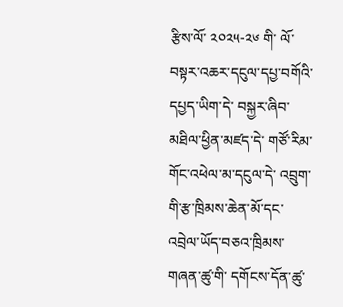རྩིས་ལོ་ ༢༠༢༥-༢༦ གི་ ལོ་བསྟར་འཆར་དངུལ་དཔྱ་བགོའི་དཔྱད་ཡིག་དེ་ བསྐྱར་ཞིབ་མཐིལ་ཕྱིན་མཛད་དེ་ གཙོ་རིམ་གོང་འཕེལ་མ་དངུལ་དེ་ འབྲུག་གི་རྩ་ཁྲིམས་ཆེན་མོ་དང་ འབྲེལ་ཡོད་བཅའ་ཁྲིམས་གཞན་ཚུ་གི་ དགོངས་དོན་ཚུ་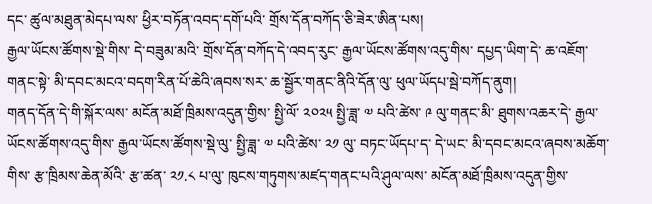དང་ ཚུལ་མཐུན་མེདཔ་ལས་ ཕྱིར་བཏོན་འབད་དགོ་པའི་ གྲོས་དོན་བཀོད་ཅི་ཟེར་ཨིན་པས།
རྒྱལ་ཡོངས་ཚོགས་སྡེ་གིས་ དེ་བཟུམ་མའི་ གྲོས་དོན་བཀོད་དེ་འབད་རུང་ རྒྱལ་ཡོངས་ཚོགས་འདུ་གིས་ དཔྱད་ཡིག་དེ་ ཆ་འཇོག་གནང་སྟེ་ མི་དབང་མངའ་བདག་རིན་པོ་ཆེའི་ཞབས་སར་ ཆ་སྦྱོར་གནང་ནིའི་དོན་ལུ་ ཕུལ་ཡོདཔ་སྦེ་བཀོད་ནུག།
གནད་དོན་དེ་གི་སྐོར་ལས་ མངོན་མཐོ་ཁྲིམས་འདུན་གྱིས་ སྤྱི་ལོ་ ༢༠༢༥ སྤྱི་ཟླ་ ༧ པའི་ཚེས་ ༩ ལུ་གནང་མི་ ཐུགས་འཆར་དེ་ རྒྱལ་ཡོངས་ཚོགས་འདུ་གིས་ རྒྱལ་ཡོངས་ཚོགས་སྡེ་ལུ་ སྤྱི་ཟླ་ ༧ པའི་ཚེས་ ༢༡ ལུ་ བཏང་ཡོདཔ་ད་ དེ་ཡང་ མི་དབང་མངའ་ཞབས་མཆོག་གིས་ རྩ་ཁྲིམས་ཆེན་མོའི་ རྩ་ཚན་ ༢༡.༨ པ་ལུ་ ཁུངས་གཏུགས་མཛད་གནང་པའི་ཤུལ་ལས་ མངོན་མཐོ་ཁྲིམས་འདུན་གྱིས་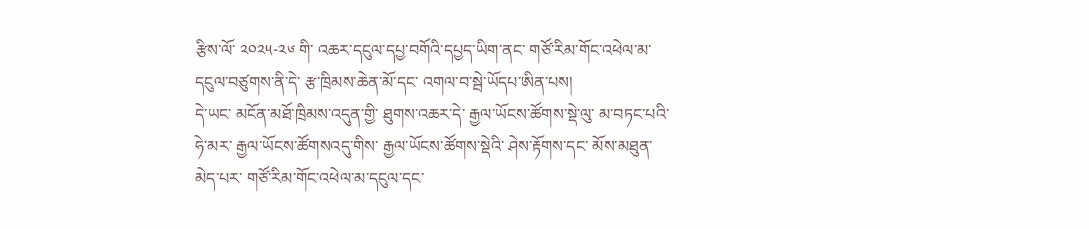རྩིས་ལོ་ ༢༠༢༥-༢༦ གི་ འཆར་དངུལ་དཔྱ་བགོའི་དཔྱད་ཡིག་ནང་ གཙོ་རིམ་གོང་འཕེལ་མ་དངུལ་བཙུགས་ནི་དེ་ རྩ་ཁྲིམས་ཆེན་མོ་དང་ འགལ་བ་སྦེ་ཡོདཔ་ཨིན་པས།
དེ་ཡང་ མངོན་མཐོ་ཁྲིམས་འདུན་གྱི་ ཐུགས་འཆར་དེ་ རྒྱལ་ཡོངས་ཚོགས་སྡེ་ལུ་ མ་བཏང་པའི་ཧེ་མར་ རྒྱལ་ཡོངས་ཚོགསའདུ་གིས་ རྒྱལ་ཡོངས་ཚོགས་སྡེའི་ ཤེས་རྟོགས་དང་ མོས་མཐུན་མེད་པར་ གཙོ་རིམ་གོང་འཕེལ་མ་དངུལ་དང་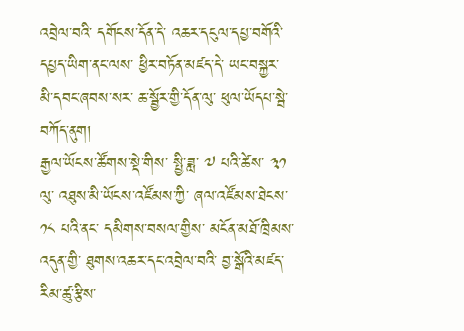འབྲེལ་བའི་ དགོངས་དོན་དེ་ འཆར་དངུལ་དཔྱ་བགོའི་དཔྱད་ཡིག་ནང་ལས་ ཕྱིར་བཏོན་མཛད་དེ་ ཡང་བསྐྱར་ མི་དབང་ཞབས་སར་ ཆ་སྦྱོར་གྱི་དོན་ལུ་ ཕུལ་ཡོདཔ་སྦེ་བཀོད་ནུག།
རྒྱལ་ཡོངས་ཚོགས་སྡེ་གིས་ སྤྱི་ཟླ་ ༧ པའི་ཚེས་ ༣༡ ལུ་ འཐུས་མི་ཡོངས་འཛོམས་ཀྱི་ ཞལ་འཛོམས་ཐེངས་ ༡༨ པའི་ནང་ དམིགས་བསལ་གྱིས་ མངོན་མཐོ་ཁྲིམས་འདུན་གྱི་ ཐུགས་འཆར་དང་འབྲེལ་བའི་ བྱ་སྒོའི་མཛད་རིམ་ཚུ་རྩིས་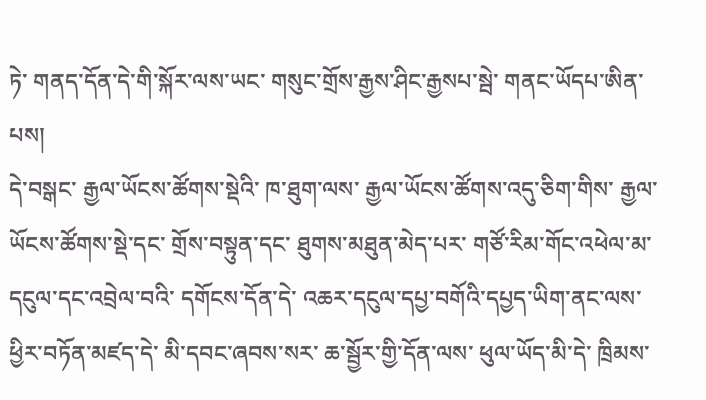ཏེ་ གནད་དོན་དེ་གི་སྐོར་ལས་ཡང་ གསུང་གྲོས་རྒྱས་ཤིང་རྒྱསཔ་སྦེ་ གནང་ཡོདཔ་ཨིན་པས།
དེ་བསྒང་ རྒྱལ་ཡོངས་ཚོགས་སྡེའི་ ཁ་ཐུག་ལས་ རྒྱལ་ཡོངས་ཚོགས་འདུ་ཅིག་གིས་ རྒྱལ་ཡོངས་ཚོགས་སྡེ་དང་ གྲོས་བསྟུན་དང་ ཐུགས་མཐུན་མེད་པར་ གཙོ་རིམ་གོང་འཕེལ་མ་དངུལ་དང་འབྲེལ་བའི་ དགོངས་དོན་དེ་ འཆར་དངུལ་དཔྱ་བགོའི་དཔྱད་ཡིག་ནང་ལས་ ཕྱིར་བཏོན་མཛད་དེ་ མི་དབང་ཞབས་སར་ ཆ་སྦྱོར་གྱི་དོན་ལས་ ཕུལ་ཡོད་མི་དེ་ ཁྲིམས་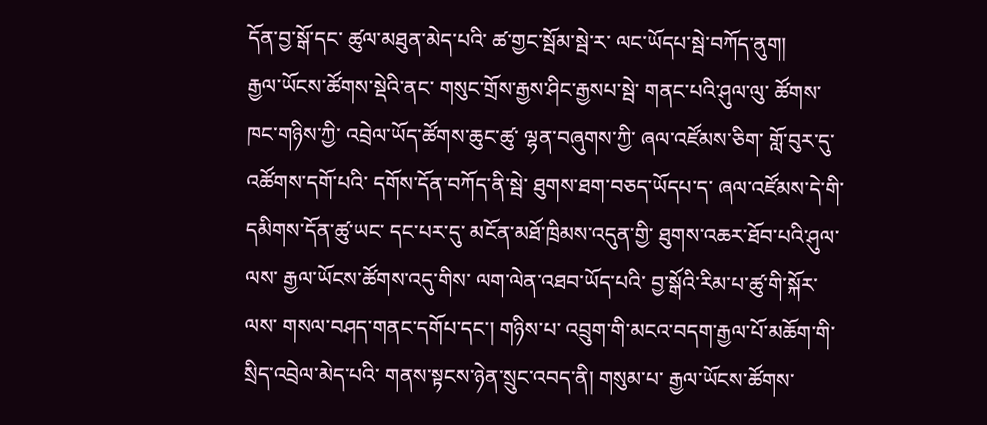དོན་བྱ་སྒོ་དང་ ཚུལ་མཐུན་མེད་པའི་ ཚ་གྱང་སྦོམ་སྦེ་ར་ ལང་ཡོདཔ་སྦེ་བཀོད་ནུག།
རྒྱལ་ཡོངས་ཚོགས་སྡེའི་ནང་ གསུང་གྲོས་རྒྱས་ཤིང་རྒྱསཔ་སྦེ་ གནང་པའི་ཤུལ་ལུ་ ཚོགས་ཁང་གཉིས་ཀྱི་ འབྲེལ་ཡོད་ཚོགས་ཆུང་ཚུ་ ལྷན་བཞུགས་ཀྱི་ ཞལ་འཛོམས་ཅིག་ གློ་བུར་དུ་ འཚོགས་དགོ་པའི་ དགོས་དོན་བཀོད་ནི་སྦེ་ ཐུགས་ཐག་བཅད་ཡོདཔ་ད་ ཞལ་འཛོམས་དེ་གི་ དམིགས་དོན་ཚུ་ཡང་ དང་པར་དུ་ མངོན་མཐོ་ཁྲིམས་འདུན་གྱི་ ཐུགས་འཆར་ཐོབ་པའི་ཤུལ་ལས་ རྒྱལ་ཡོངས་ཚོགས་འདུ་གིས་ ལག་ལེན་འཐབ་ཡོད་པའི་ བྱ་སྒོའི་རིམ་པ་ཚུ་གི་སྐོར་ལས་ གསལ་བཤད་གནང་དགོཔ་དང་། གཉིས་པ་ འབྲུག་གི་མངའ་བདག་རྒྱལ་པོ་མཆོག་གི་ སྲིད་འབྲེལ་མེད་པའི་ གནས་སྟངས་ཉེན་སྲུང་འབད་ནི། གསུམ་པ་ རྒྱལ་ཡོངས་ཚོགས་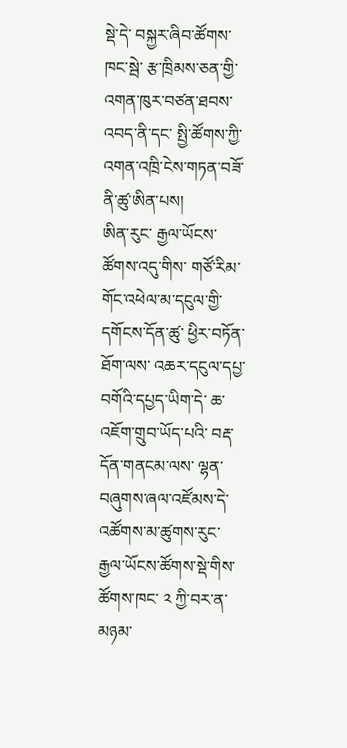སྡེ་དེ་ བསྐྱར་ཞིབ་ཚོགས་ཁང་སྦེ་ རྩ་ཁྲིམས་ཅན་གྱི་ འགན་ཁུར་བཙན་ཐབས་འབད་ནི་དང་ སྤྱི་ཚོགས་ཀྱི་ འགན་འཁྲི་ངེས་གཏན་བཟོ་ནི་ཚུ་ཨིན་པས།
ཨིན་རུང་ རྒྱལ་ཡོངས་ཚོགས་འདུ་གིས་ གཙོ་རིམ་གོང་འཕེལ་མ་དངུལ་གྱི་ དགོངས་དོན་ཚུ་ ཕྱིར་བཏོན་ཐོག་ལས་ འཆར་དངུལ་དཔྱ་བགོའི་དཔྱད་ཡིག་དེ་ ཆ་འཇོག་གྲུབ་ཡོད་པའི་ བརྡ་དོན་གནངམ་ལས་ ལྷན་བཞུགས་ཞལ་འཛོམས་དེ་ འཚོགས་མ་ཚུགས་རུང་ རྒྱལ་ཡོངས་ཚོགས་སྡེ་གིས་ ཚོགས་ཁང་ ༢ ཀྱི་བར་ན་ མཉམ་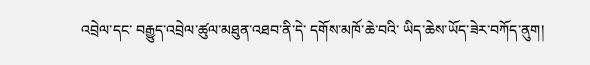འབྲེལ་དང་ བརྒྱུད་འབྲེལ་ཚུལ་མཐུན་འཐབ་ནི་དེ་ དགོས་མཁོ་ཆེ་བའི་ ཡིད་ཆེས་ཡོད་ཟེར་བཀོད་ནུག།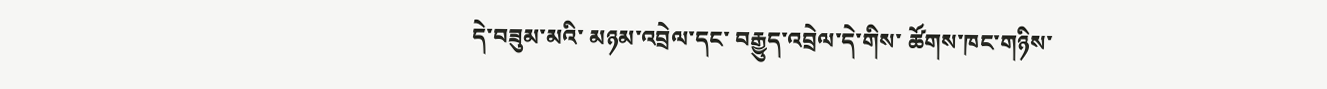དེ་བཟུམ་མའི་ མཉམ་འབྲེལ་དང་ བརྒྱུད་འབྲེལ་དེ་གིས་ ཚོགས་ཁང་གཉིས་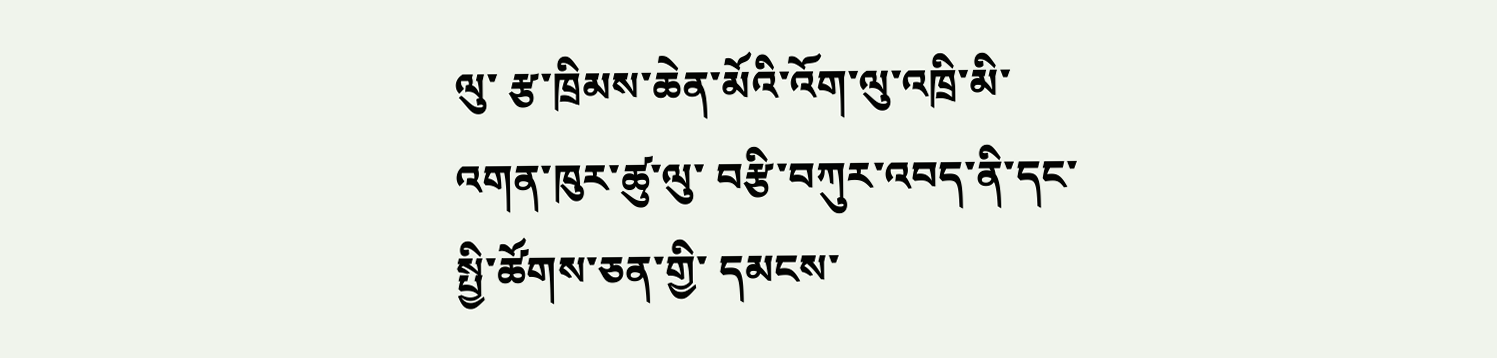ལུ་ རྩ་ཁྲིམས་ཆེན་མོའི་འོག་ལུ་འཁྲི་མི་ འགན་ཁུར་ཚུ་ལུ་ བརྩི་བཀུར་འབད་ནི་དང་ སྤྱི་ཚོགས་ཅན་གྱི་ དམངས་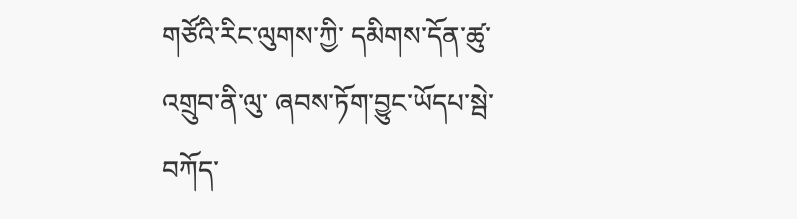གཙོའི་རིང་ལུགས་ཀྱི་ དམིགས་དོན་ཚུ་ འགྲུབ་ནི་ལུ་ ཞབས་ཏོག་བྱུང་ཡོདཔ་སྦེ་ བཀོད་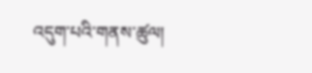འདུག་པའི་གནས་ཚུལ།